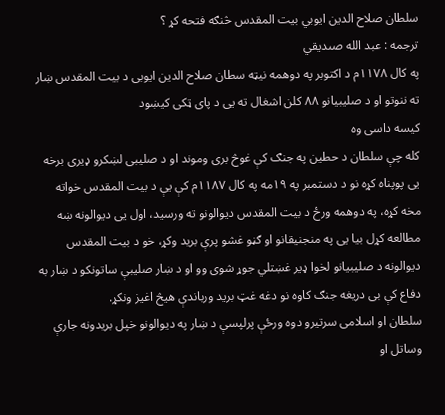سلطان صلاح الدین ايوبي بیت المقدس څنګه فتحه کړ ؟
ترجمه : عبد الله صىديقي
په کال ۱۱۷۸م د اکتوبر په دوهمه نیټه سطان صلاح الدین ایوبی د بیت المقدس ښار ته ننوتو او د صلیبیانو ۸۸ کلن اشغال ته یی د پای ټکی کیښود
کیسه داسی وه
کله چې سلطان د حطین په جنګ کې غوڅ بری وموند او د صلیبی لښکرو ډیری برخه یی پوپناه کړه نو د دستمبر په ۱۹مه په کال ۱۱۸۷م کې یې د بیت المقدس خواته مخه کړه، په دوهمه ورځ د بیت المقدس دیوالونو ته ورسید، اول یی دیوالونه ښه مطالعه کړل بیا یی په منجنیقانو او ګڼو غشو پرې برید وکړ، خو د بیت المقدس دیوالونه د صلیبیانو لخوا ډیر غښتلي جوړ شوی وو او د ښار صلیبې ساتونکو د ښار به دفاع کې بی دریغه جنګ کاوه نو دغه غټ برید ورباندې هیڅ اغیز ونکړ.
سلطان او اسلامی سرتیرو دوه ورځې پرلپسې د ښار په دیوالونو خپل بریدونه جارې وساتل او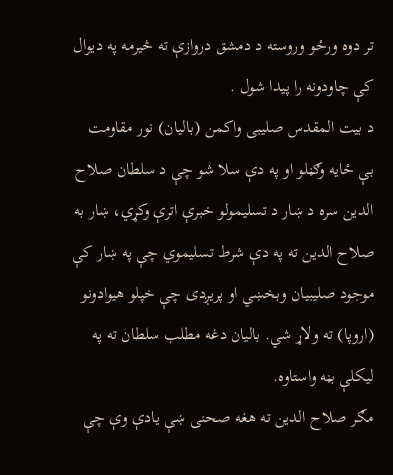تر دوه ورځو وروسته د دمشق دروازې ته څیرمه په دیوال کې چاودونه را پیدا شول .
د بیت المقدس صلیبی واکمن (بالیان) نور مقاومت بې ځایه وګڼلو او په دې سلا شو چې د سلطان صلاح الدین سره د ښار د تسلیمولو خبرې اترې وکړي، ښار به صلاح الدین ته په دې شرط تسلیموي چې په ښار کې موجود صلیبیان وبخښي او پریږدی چې خپلو هیوادونو (اروپا) ته ولاړ شي. بالیان دغه مطلب سلطان ته په لیکلې بڼه واستاوه.
مګر صلاح الدین ته هغه صحنی ښې یادې وې چې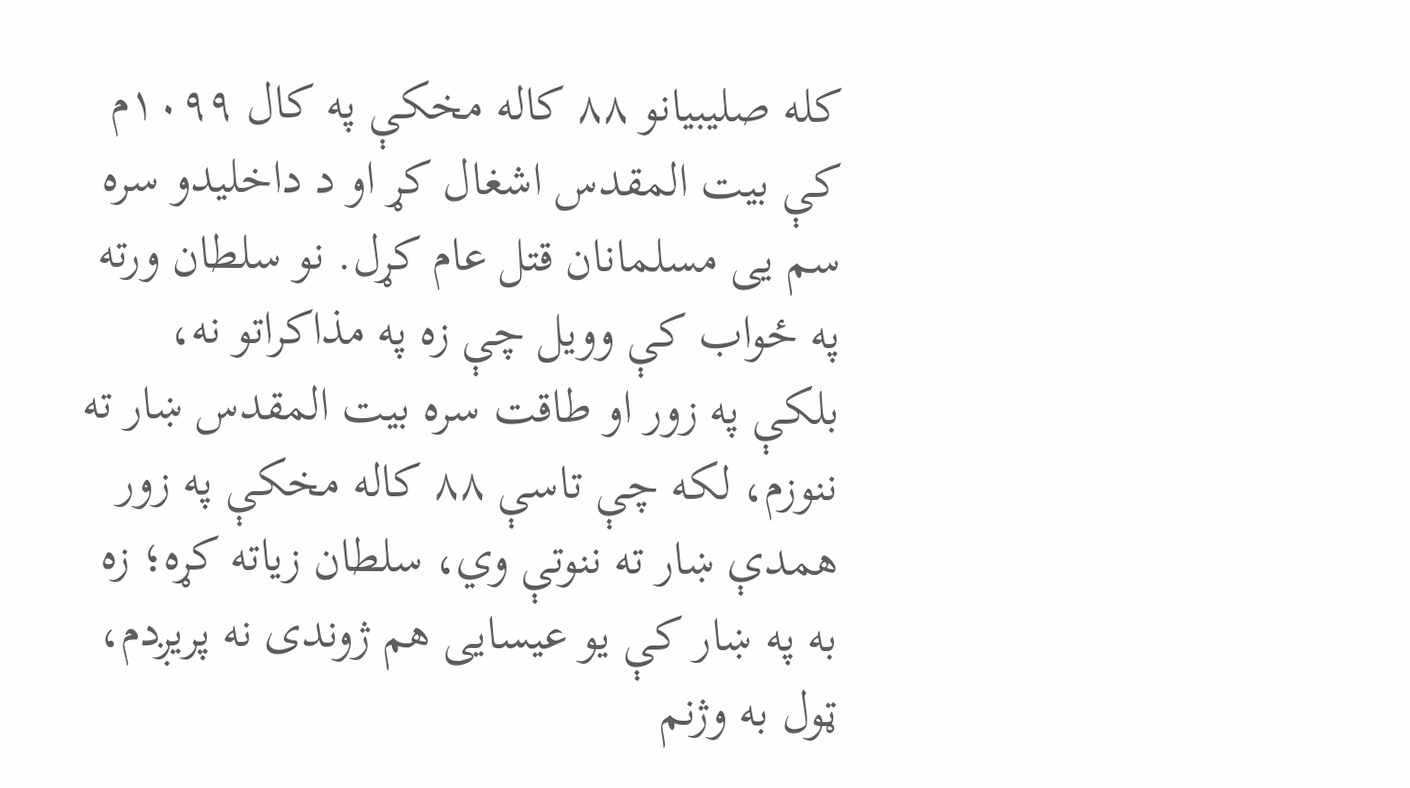کله صلیبیانو ۸۸ کاله مخکې په کال ۱۰۹۹م کې بیت المقدس اشغال کړ او د داخلیدو سره سم یی مسلمانان قتل عام کړل. نو سلطان ورته په ځواب کې وویل چې زه په مذاکراتو نه، بلکې په زور او طاقت سره بیت المقدس ښار ته ننوزم، لکه چې تاسې ۸۸ کاله مخکې په زور همدې ښار ته ننوتې وي، سلطان زیاته کړه؛ زه به په ښار کې یو عیسایی هم ژوندی نه پریږدم، ټول به وژنم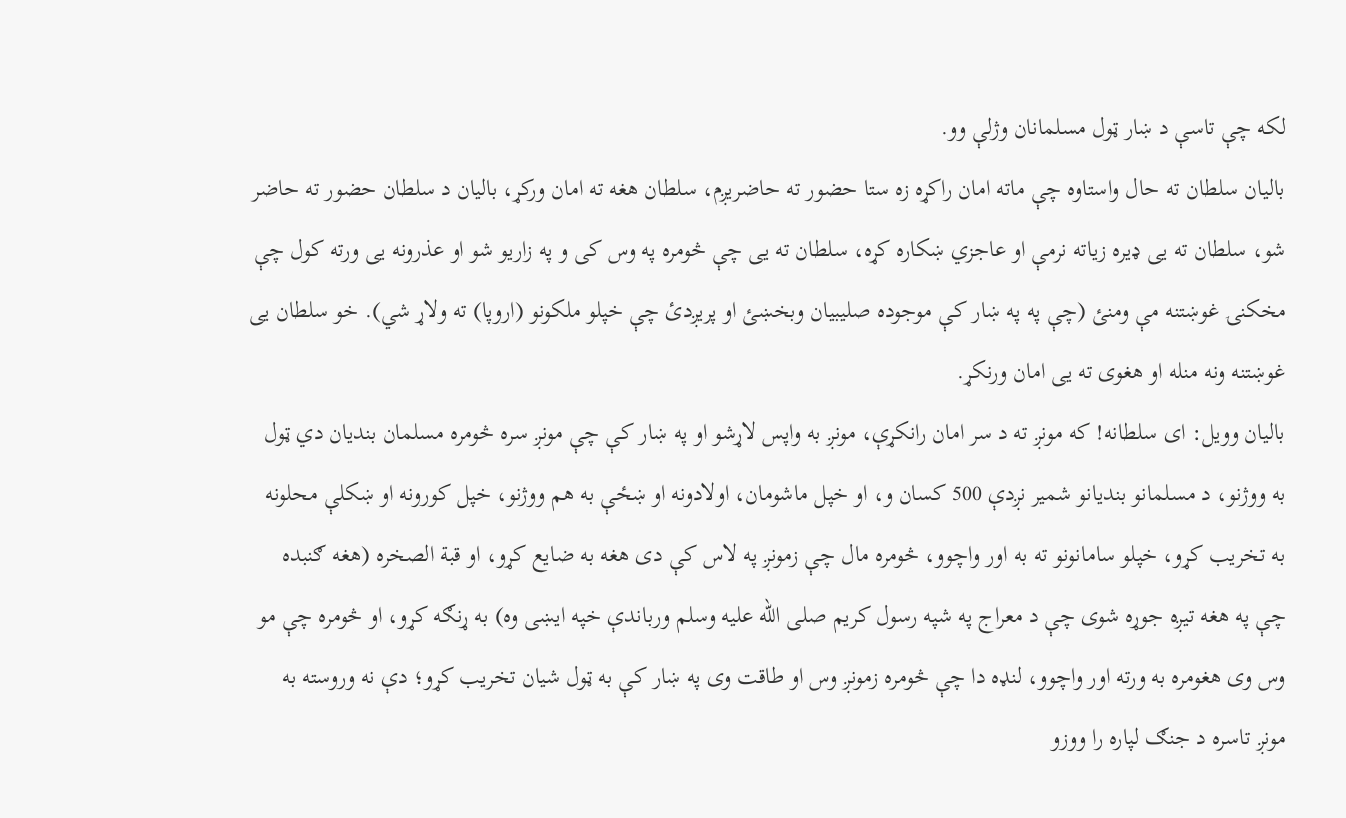لکه چې تاسې د ښار ټول مسلمانان وژلې وو.
بالیان سلطان ته حال واستاوه چې ماته امان راکړه زه ستا حضور ته حاضریږم، سلطان هغه ته امان ورکړ، بالیان د سلطان حضور ته حاضر شو، سلطان ته یی ډیره زیاته نرمې او عاجزي ښکاره کړه، سلطان ته یی چې څومره په وس کی و په زاریو شو او عذرونه یی ورته کول چې مخکنۍ غوښتنه مې ومنئ (چې په په ښار کې موجوده صلیبیان وبخښئ او پریږدئ چې خپلو ملکونو (اروپا) ته ولاړ شي). خو سلطان یی غوښتنه ونه منله او هغوی ته یی امان ورنکړ.
بالیان وویل: ای سلطانه! که مونږ ته د سر امان رانکړې، مونږ به واپس لاړشو او په ښار کې چې مونږ سره څومره مسلمان بندیان دي ټول به ووژنو، د مسلمانو بندیانو شمیر نږدې 500 کسان و، او خپل ماشومان، اولادونه او ښځې به هم ووژنو، خپل کورونه او ښکلې محلونه به تخریب کړو، خپلو سامانونو ته به اور واچوو، څومره مال چې زمونږ په لاس کې دی هغه به ضایع کړو، او قبة الصخره (هغه ګنبده چې په هغه تیږه جوړه شوی چې د معراج په شپه رسول کریم صلی الله علیه وسلم ورباندې خپه ایښی وه) به ړنګه کړو، او څومره چې مو وس وی هغومره به ورته اور واچوو، لنډه دا چې څومره زمونږ وس او طاقت وی په ښار کې به ټول شیان تخریب کړو؛ دې نه وروسته به مونږ تاسره د جنګ لپاره را ووزو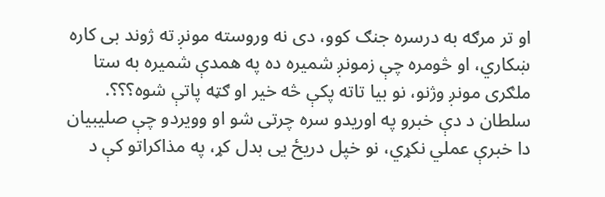او تر مرګه به درسره جنګ کوو، دی نه وروسته مونږ ته ژوند بی کاره ښکاري، او څومره چې زمونږ شمیره ده په همدې شمیره به ستا ملګری مونږ وژنو، نو بیا تاته پکې څه خیر او ګټه پاتې شوه؟؟؟.
سلطان د دې خبرو په اوریدو سره چرتی شو او وویردو چې صلیبیان دا خبرې عملي نکړي، نو خپل دریځ یی بدل کړ، په مذاکراتو کې د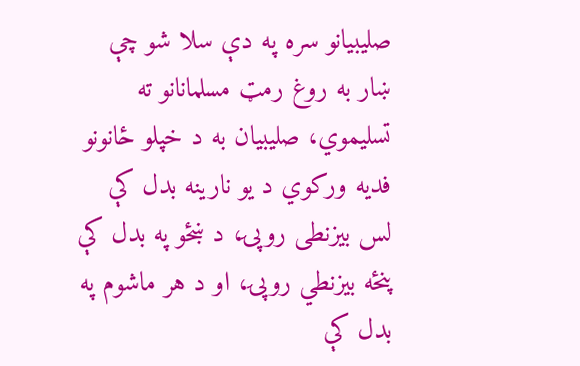صلیبیانو سره په دې سلا شو چې ښار به روغ رمټ مسلمانانو ته تسلیموي، صلیبیان به د خپلو ځانونو فدیه ورکوي د یو نارینه بدل کې لس بیزنطی روپۍ، د ښځو په بدل کې پنځه بیزنطي روپۍ، او د هر ماشوم په بدل کې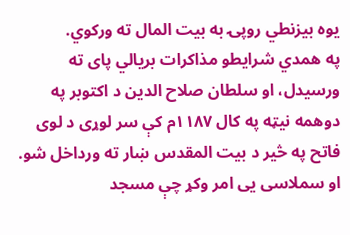یوه بیزنطي روپۍ به بیت المال ته ورکوي.
په همدي شرایطو مذاکرات بریالي پای ته ورسیدل، او سلطان صلاح الدین د اکتوبر په دوهمه نیټه په کال ۱۱۸۷م کې سر لوړی د لوی فاتح په څیر د بیت المقدس ښار ته ورداخل شو. او سملاسی یی امر وکړ چې مسجد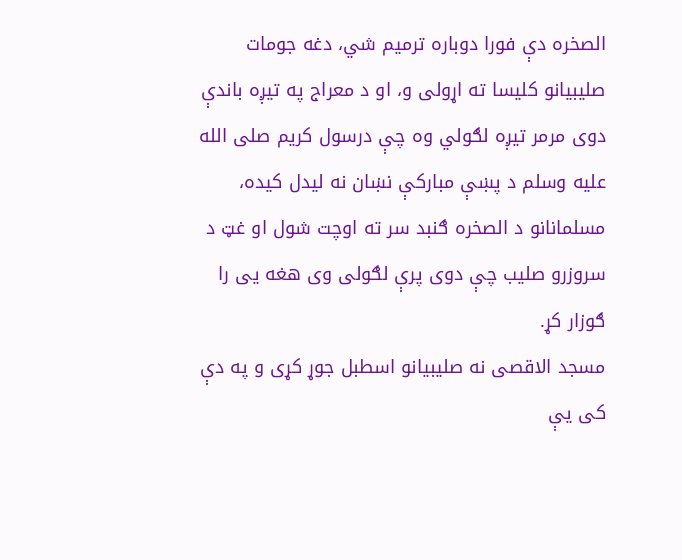الصخره دې فورا دوباره ترمیم شي، دغه جومات صلیبیانو کلیسا ته اړولی و، او د معراج په تیږه باندې دوی مرمر تیږه لګولي وه چې درسول کریم صلی الله علیه وسلم د پښې مبارکې نښان نه لیدل کیده، مسلمانانو د الصخره ګنبد سر ته اوچت شول او غټ د سروزرو صلیب چې دوی پرې لګولی وی هغه یی را ګوزار کړ.
مسجد الاقصی نه صلیبیانو اسطبل جوړ کړی و په دې کی یې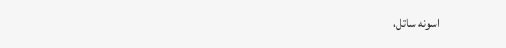اسونه ساتل،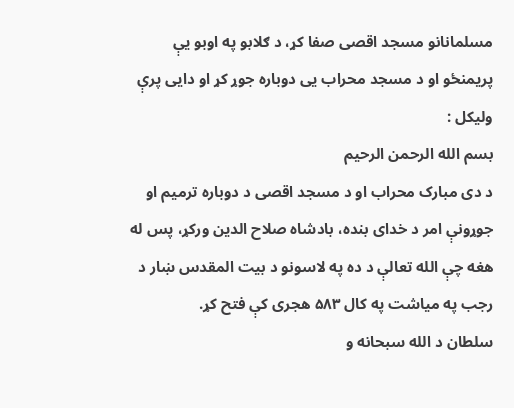مسلمانانو مسجد اقصی صفا کړ، د ګلابو په اوبو يې پریمنځو او د مسجد محراب یی دوباره جوړ کړ او دایی پرې ولیکل :
بسم الله الرحمن الرحیم
د دی مبارک محراب او د مسجد اقصی د دوباره ترمیم او جوړونې امر د خدای بنده، بادشاه صلاح الدین ورکړ، پس له هغه چې الله تعالې د ده په لاسونو د بیت المقدس ښار د رجب په میاشت په کال ۵۸۳ هجری کې فتح کړ.
سلطان د الله سبحانه و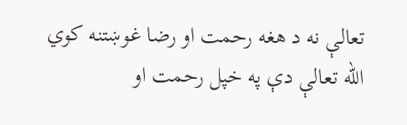تعالې نه د هغه رحمت او رضا غوښتنه کوي
الله تعالې دې په خپل رحمت او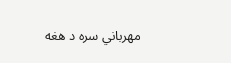مهرباني سره د هغه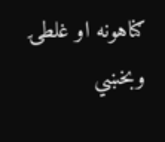ګناهونه او غلطۍ وبخښي